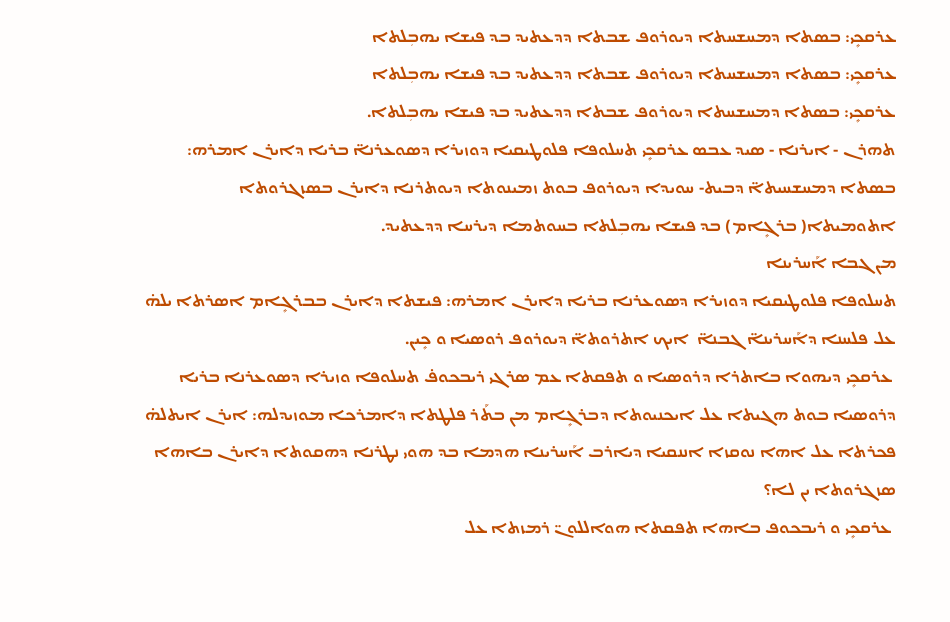ܥܪܩܟܻܝ: ܒܣܬܐ ܕܡܚܫܚܬܐ ܕܝܘܪܘܦ ܫܒܬܐ ܕܕܥܬܝܕ ܒܕ ܦܝܫܐ ܝܗܒܼܠܬܐ
ܥܪܩܟܻܝ: ܒܣܬܐ ܕܡܚܫܚܬܐ ܕܝܘܪܘܦ ܫܒܬܐ ܕܕܥܬܝܕ ܒܕ ܦܝܫܐ ܝܗܒܼܠܬܐ
ܥܪܩܟܻܝ: ܒܣܬܐ ܕܡܚܫܚܬܐ ܕܝܘܪܘܦ ܫܒܬܐ ܕܕܥܬܝܕ ܒܕ ܦܝܫܐ ܝܗܒܼܠܬܐ.
ܬܗܪܢ - ܐܝܪܢܐ - ܣܝܕ ܥܒܣ ܥܪܩܟܻܝ ܬܚܠܘܦܐ ܦܠܘܛܝܩܝܐ ܕܘܙܝܪܐ ܕܣܘܥܪܢܐ̈ ܒܪܝܐ ܕܐܝܪܢ ܐܡܪܗ: ܒܣܬܐ ܕܡܚܫܚܝܬܐ̈ ܕܒܝܬ- ܚܘܝܕܐ ܕܝܘܪܘܦ ܒܘܬ ܙܡܝܢܘܬܐ ܕܝܘܬܪܢܐ ܕܐܝܪܢ ܒܣܙܓܪܘܬܐ ܐܬܘܡܝܬܐ( ܒܪܓܻܐܡ) ܒܕ ܦܝܫܐ ܝܗܒܼܠܬܐ ܒܚܘܬܡܐ ܕܝܪܚܐ ܕܕܥܬܝܕ.
ܡܢ ܓܒܐ ܐܰܚܪܝܢܐ
ܬܚܠܘܦܐ ܦܠܘܛܝܩܝܐ ܕܘܙܝܪܐ ܕܣܘܥܪܢܐ ܒܪܝܐ ܕܐܝܪܢ ܐܡܪܗ: ܦܝܫܬܐ ܕܐܝܪܢ ܒܒܪܓܻܐܡ ܐܣܪܬܐ ܝܠܗ̇ ܥܠ ܦܠܚܢܐ ܕܐܰܚܪܝܢܐ̈ ܓܒܢܐ̈  ܐܝܟ ܐܬܪܘܬܐ̈ ܕܝܘܪܘܦ ܪܘܣܝܐ ܘ ܟܻܝܢ.
 ܥܪܩܟܻܝ ܕܝܗܘܐ ܒܐܬܪܐ ܕܪܘܣܝܐ ܘ ܬܦܩܬܐ ܥܡ ܣܪܓܝ ܪܝܒܟܘܦ̇ ܬܚܠܘܦܐ ܘܙܝܪܐ ܕܣܘܥܪܢܐ ܒܪܝܐ ܕܪܘܣܝܐ ܒܘܬ ܗܓܝܬܐ ܥܠ ܐܝܟܢܝܘܬܐ ܕܒܪܓܻܐܡ ܡܢ ܒܬܰܪ ܦܠܛܬܐ ܕܐܡܪܟܐ ܡܘܙܝܕܠܗ: ܐܝܪܢ ܐܝܬܠܗ̇ ܦܟܪܬܐ ܥܠ ܐܗܐ ܢܘܩܙܐ ܐܢܢܩܝܐ ܕܝܐܪܒ ܐܰܚܪܝܢܐ ܗܕܡܐ ܒܕ ܗܘܝ ܢܛܪܢܐ ܕܗܩܘܬܐ ܕܐܝܪܢ ܒܐܗܐ ܣܙܓܪܘܬܐ ܝܢ ܠܐ؟
 ܥܪܩܟܻܝ ܘ ܪܝܒܟܘܦ ܒܐܗܐ ܬܦܩܬܐ ܗܘܐܠܠܘܢ̈ ܪܡܙܬܐ ܥܠ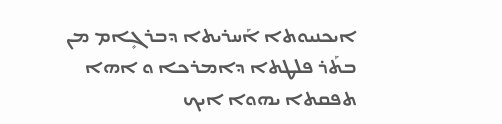ܐܝܟܢܝܘܬܐ ܐܰܚܪܝܬܐ ܕܒܪܓܻܐܡ ܡܢ ܒܬܰܪ ܦܠܛܬܐ ܕܐܡܪܟܐ ܘ ܐܗܐ ܬܦܩܬܐ ܝܗܘܐ ܐܝܟ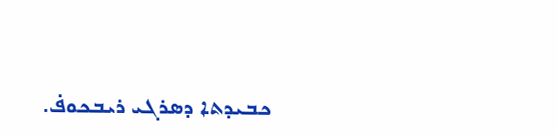ܟܒܝܕܬܐ ܕܣܪܓܝ ܪܝܒܟܘܦ̇.